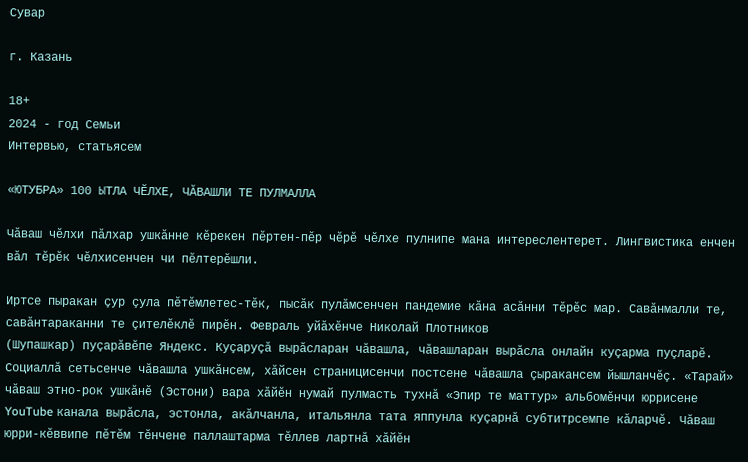Сувар

г. Казань

18+
2024 - год Семьи
Интервью, статьясем

«ЮТУБРА» 100 ЫТЛА ЧӖЛХЕ, ЧĂВАШЛИ ТЕ ПУЛМАЛЛА

Чӑваш чӗлхи пӑлхар ушкӑнне кӗрекен пӗртен-пӗр чӗрӗ чӗлхе пулнипе мана интереслентерет. Лингвистика енчен вăл тӗрӗк чӗлхисенчен чи пӗлтерӗшли.

Иртсе пыракан çур çула пӗтӗмлетес-тӗк, пысăк пулăмсенчен пандемие кăна асăнни тӗрӗс мар. Савăнмалли те, савăнтараканни те çителӗклӗ пирӗн. Февраль уйăхӗнче Николай Плотников
(Шупашкар) пуçарăвӗпе Яндекс. Куçаруçă вырăсларан чăвашла, чăвашларан вырăсла онлайн куçарма пуçларӗ. Социаллă сетьсенче чăвашла ушкăнсем, хăйсен страницисенчи постсене чăвашла çыракансем йышланчӗç. «Тарай» чăваш этно-рок ушкăнӗ (Эстони) вара хăйӗн нумай пулмасть тухнă «Эпир те маттур» альбомӗнчи юррисене YouTube канала вырăсла, эстонла, акăлчанла, итальянла тата яппунла куçарнă субтитрсемпе кăларчӗ. Чăваш юрри-кӗввипе пӗтӗм тӗнчене паллаштарма тӗллев лартнă хăйӗн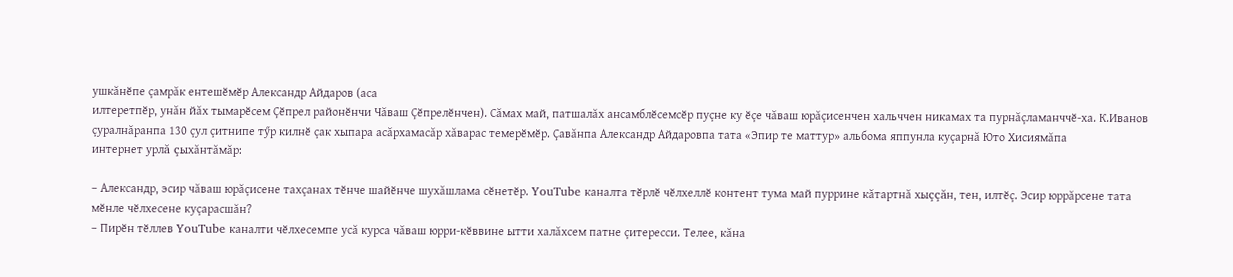ушкăнӗпе çамрăк ентешӗмӗр Александр Айдаров (аса
илтеретпӗр, унăн йăх тымарӗсем Çӗпрел районӗнчи Чăваш Çӗпрелӗнчен). Сăмах май, патшалăх ансамблӗсемсӗр пуçне ку ӗçе чăваш юрăçисенчен хальччен никамах та пурнăçламанччӗ-ха. К.Иванов çуралнăранпа 130 çул çитнипе тӳр килнӗ çак хыпара асăрхамасăр хăварас темерӗмӗр. Çавăнпа Александр Айдаровпа тата «Эпир те маттур» альбома яппунла куçарнă Юто Хисиямăпа
интернет урлă çыхăнтăмăр:

– Александр, эсир чăваш юрăçисене тахçанах тӗнче шайӗнче шухăшлама сӗнетӗр. YouTube каналта тӗрлӗ чӗлхеллӗ контент тума май пуррине кăтартнă хыççăн, тен, илтӗç. Эсир юррăрсене тата мӗнле чӗлхесене куçарасшăн?
– Пирӗн тӗллев YouTube каналти чӗлхесемпе усă курса чăваш юрри-кӗввине ытти халăхсем патне çитересси. Телее, кăна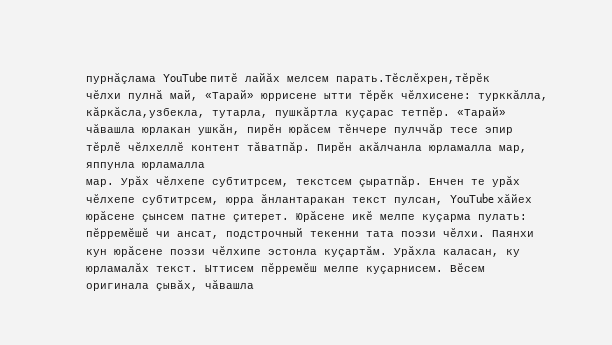пурнăçлама YouTube питӗ лайăх мелсем парать.Тӗслӗхрен,тӗрӗк
чӗлхи пулнă май, «Тарай» юррисене ытти тӗрӗк чӗлхисене: турккăлла, кăркăсла,узбекла, тутарла, пушкăртла куçарас тетпӗр. «Тарай» чăвашла юрлакан ушкăн, пирӗн юрăсем тӗнчере пулччăр тесе эпир тӗрлӗ чӗлхеллӗ контент тăватпăр. Пирӗн акăлчанла юрламалла мар, яппунла юрламалла
мар. Урăх чӗлхепе субтитрсем, текстсем çыратпăр. Енчен те урăх чӗлхепе субтитрсем, юрра ăнлантаракан текст пулсан, YouTube хăйех юрăсене çынсем патне çитерет. Юрăсене икӗ мелпе куçарма пулать: пӗрремӗшӗ чи ансат, подстрочный текенни тата поэзи чӗлхи. Паянхи кун юрăсене поэзи чӗлхипе эстонла куçартăм. Урăхла каласан, ку юрламалăх текст. Ыттисем пӗрремӗш мелпе куçарнисем. Вӗсем оригинала çывăх, чăвашла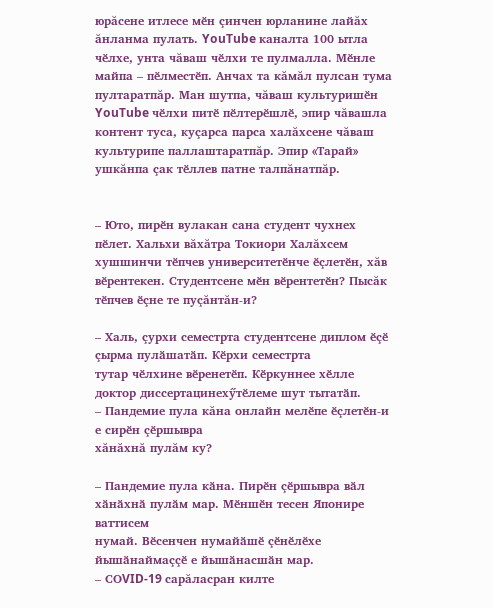юрăсене итлесе мӗн çинчен юрланине лайăх ăнланма пулать. YouTube каналта 100 ытла чӗлхе, унта чăваш чӗлхи те пулмалла. Мӗнле майпа – пӗлместӗп. Анчах та кăмăл пулсан тума пултаратпăр. Ман шутпа, чăваш культуришӗн YouTube чӗлхи питӗ пӗлтерӗшлӗ, эпир чăвашла контент туса, куçарса парса халăхсене чăваш культурипе паллаштаратпăр. Эпир «Тарай» ушкăнпа çак тӗллев патне талпăнатпăр.


– Юто, пирӗн вулакан сана студент чухнех пӗлет. Хальхи вăхăтра Токиори Халăхсем
хушшинчи тӗпчев университетӗнче ӗçлетӗн, хăв вӗрентекен. Студентсене мӗн вӗрентетӗн? Пысăк тӗпчев ӗçне те пуçăнтăн-и?

– Халь, çурхи семестрта студентсене диплом ӗçӗ çырма пулӑшатӑп. Кӗрхи семестрта
тутар чӗлхине вӗренетӗп. Кӗркуннее хӗлле доктор диссертацинехӳтӗлеме шут тытатӑп.
– Пандемие пула кăна онлайн мелӗпе ӗçлетӗн-и е сирӗн çӗршывра
хăнăхнă пулăм ку?

– Пандемие пула кӑна. Пирӗн çӗршывра вӑл хӑнӑхнӑ пулӑм мар. Мӗншӗн тесен Японире ваттисем
нумай. Вӗсенчен нумайӑшӗ çӗнӗлӗхе йышӑнаймаççӗ е йышӑнасшӑн мар.
– СОVID-19 сарăласран килте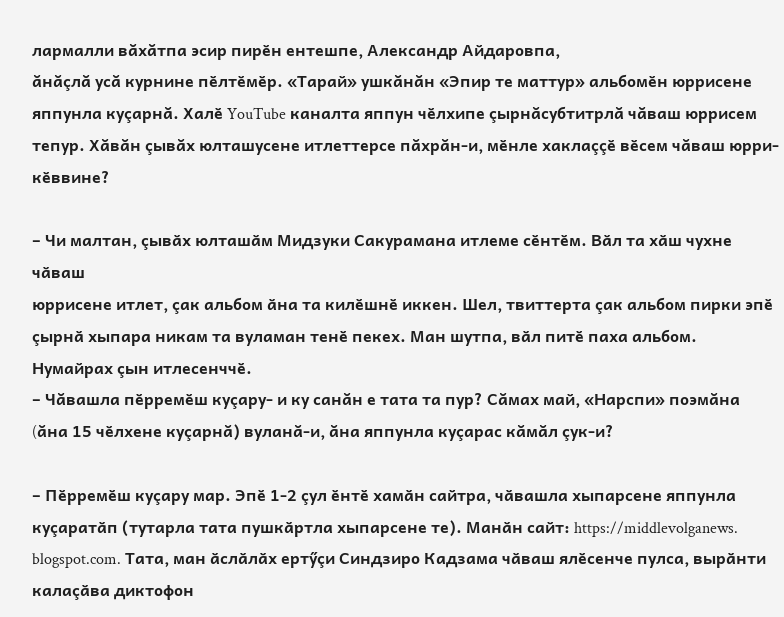лармалли вăхăтпа эсир пирӗн ентешпе, Александр Айдаровпа,
ăнăçлă усă курнине пӗлтӗмӗр. «Тарай» ушкăнăн «Эпир те маттур» альбомӗн юррисене яппунла куçарнă. Халӗ YouTube каналта яппун чӗлхипе çырнăсубтитрлă чăваш юррисем тепур. Хăвăн çывăх юлташусене итлеттерсе пăхрăн-и, мӗнле хаклаççӗ вӗсем чăваш юрри-кӗввине?

– Чи малтан, çывӑх юлташӑм Мидзуки Сакурамана итлеме сӗнтӗм. Вӑл та хӑш чухне чӑваш
юррисене итлет, çак альбом ӑна та килӗшнӗ иккен. Шел, твиттерта çак альбом пирки эпӗ çырнӑ хыпара никам та вуламан тенӗ пекех. Ман шутпа, вӑл питӗ паха альбом. Нумайрах çын итлесенччӗ.
– Чăвашла пӗрремӗш куçару- и ку санăн е тата та пур? Сăмах май, «Нарспи» поэмăна
(ăна 15 чӗлхене куçарнă) вуланă-и, ăна яппунла куçарас кăмăл çук-и?

– Пӗрремӗш куçару мар. Эпӗ 1-2 çул ӗнтӗ хамӑн сайтра, чӑвашла хыпарсене яппунла куçаратӑп (тутарла тата пушкӑртла хыпарсене те). Манӑн сайт: https://middlevolganews. blogspot.com. Тата, ман ӑслӑлӑх ертӳçи Синдзиро Кадзама чӑваш ялӗсенче пулса, вырӑнти калаçӑва диктофон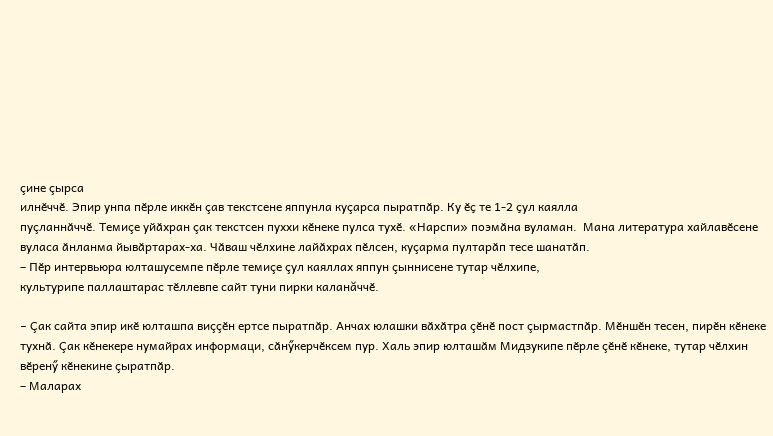çине çырса
илнӗччӗ. Эпир унпа пӗрле иккӗн çав текстсене яппунла куçарса пыратпӑр. Ку ӗҫ те 1-2 ҫул каялла
пуçланнӑччӗ. Темиçе уйӑхран çак текстсен пуххи кӗнеке пулса тухӗ. «Нарспи» поэмӑна вуламан.  Мана литература хайлавӗсене вуласа ӑнланма йывӑртарах-ха. Чӑваш чӗлхине лайӑхрах пӗлсен, куçарма пултарӑп тесе шанатӑп.
– Пӗр интервьюра юлташусемпе пӗрле темиçе çул каяллах яппун çыннисене тутар чӗлхипе,
культурипе паллаштарас тӗллевпе сайт туни пирки каланăччӗ.

– Çак сайта эпир икӗ юлташпа виççӗн ертсе пыратпӑр. Анчах юлашки вӑхӑтра çӗнӗ пост çырмастпӑр. Мӗншӗн тесен, пирӗн кӗнеке тухнӑ. Çак кӗнекере нумайрах информаци, сӑнӳкерчӗксем пур. Халь эпир юлташӑм Мидзукипе пӗрле çӗнӗ кӗнеке, тутар чӗлхин вӗренӳ кӗнекине çыратпӑр.
– Маларах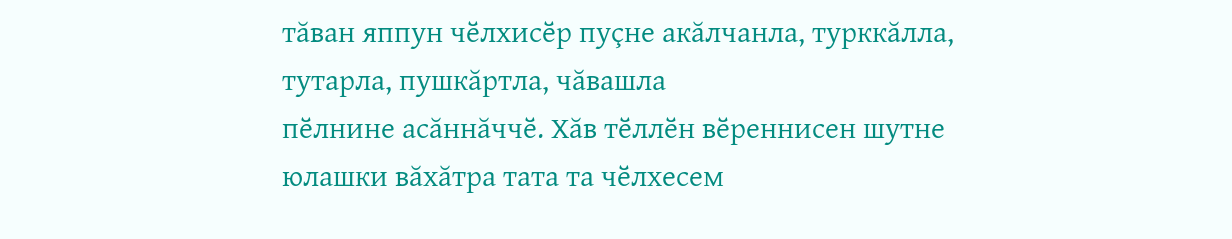тăван яппун чӗлхисӗр пуçне акăлчанла, турккăлла, тутарла, пушкăртла, чăвашла
пӗлнине асăннăччӗ. Хăв тӗллӗн вӗреннисен шутне юлашки вăхăтра тата та чӗлхесем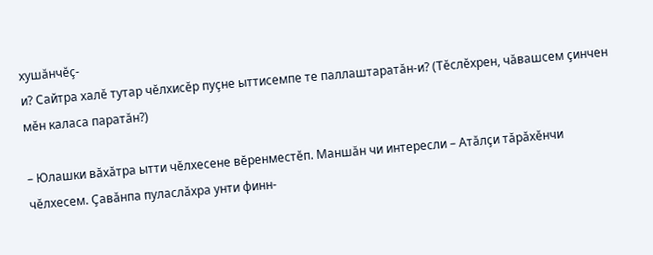хушăнчӗç-
и? Сайтра халӗ тутар чӗлхисӗр пуçне ыттисемпе те паллаштаратăн-и? (Тӗслӗхрен, чăвашсем çинчен мӗн каласа паратăн?)

– Юлашки вӑхӑтра ытти чӗлхесене вӗренместӗп. Маншăн чи интересли – Атӑлçи тӑрӑхӗнчи чӗлхесем. Çавӑнпа пуласлӑхра унти финн-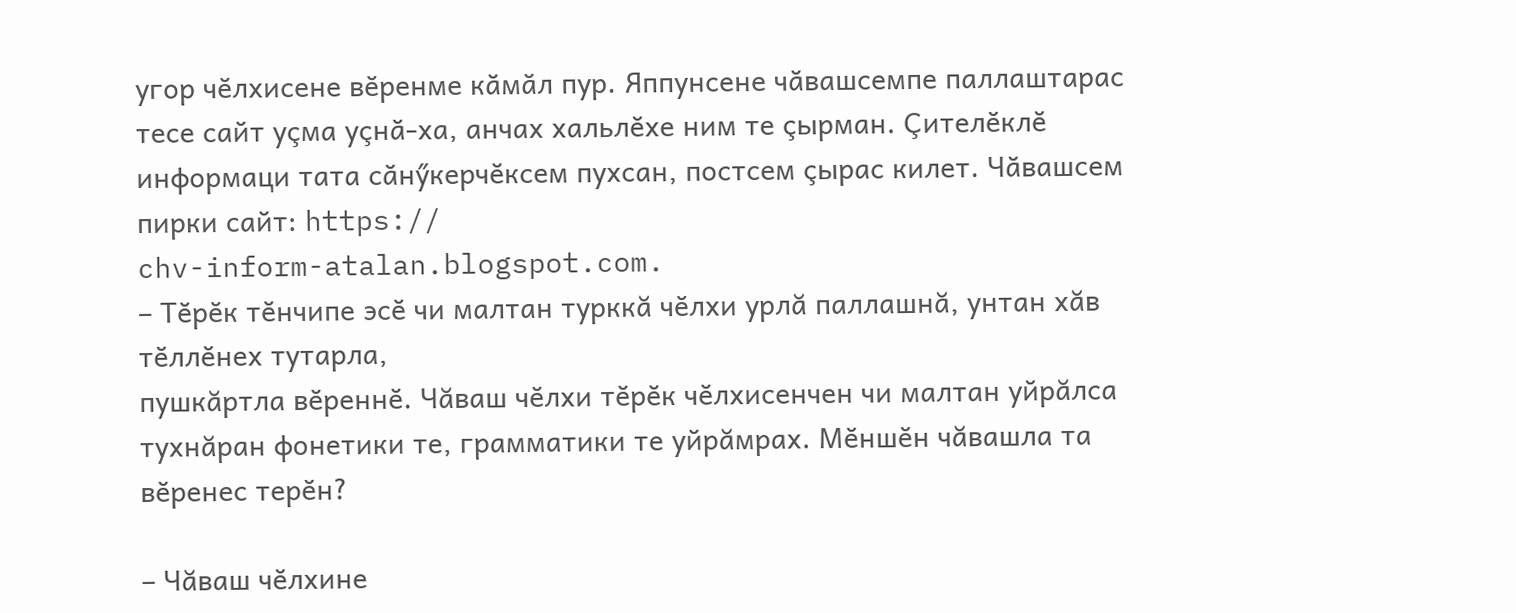угор чӗлхисене вӗренме кӑмӑл пур. Яппунсене чӑвашсемпе паллаштарас тесе сайт уçма уçнӑ-ха, анчах хальлӗхе ним те çырман. Çителӗклӗ
информаци тата сӑнӳкерчӗксем пухсан, постсем çырас килет. Чӑвашсем пирки сайт: https://
chv-inform-atalan.blogspot.com.
– Тӗрӗк тӗнчипе эсӗ чи малтан турккă чӗлхи урлă паллашнă, унтан хăв тӗллӗнех тутарла,
пушкăртла вӗреннӗ. Чăваш чӗлхи тӗрӗк чӗлхисенчен чи малтан уйрăлса тухнăран фонетики те, грамматики те уйрăмрах. Мӗншӗн чăвашла та вӗренес терӗн?

– Чăваш чӗлхине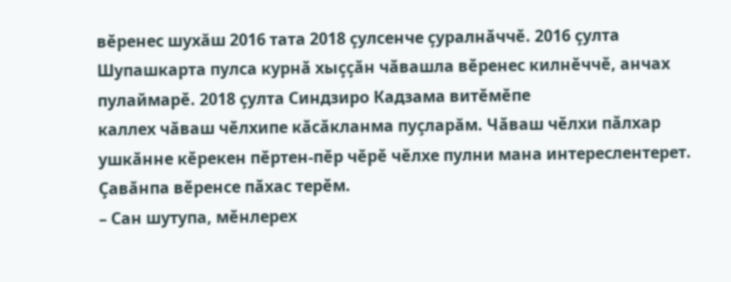вӗренес шухăш 2016 тата 2018 çулсенче çуралнӑччӗ. 2016 çулта Шупашкарта пулса курнӑ хыççӑн чӑвашла вӗренес килнӗччӗ, анчах пулаймарӗ. 2018 çулта Синдзиро Кадзама витӗмӗпе
каллех чӑваш чӗлхипе кӑсӑкланма пуçларăм. Чӑваш чӗлхи пӑлхар ушкӑнне кӗрекен пӗртен-пӗр чӗрӗ чӗлхе пулни мана интереслентерет. Çавӑнпа вӗренсе пӑхас терӗм.
– Сан шутупа, мӗнлерех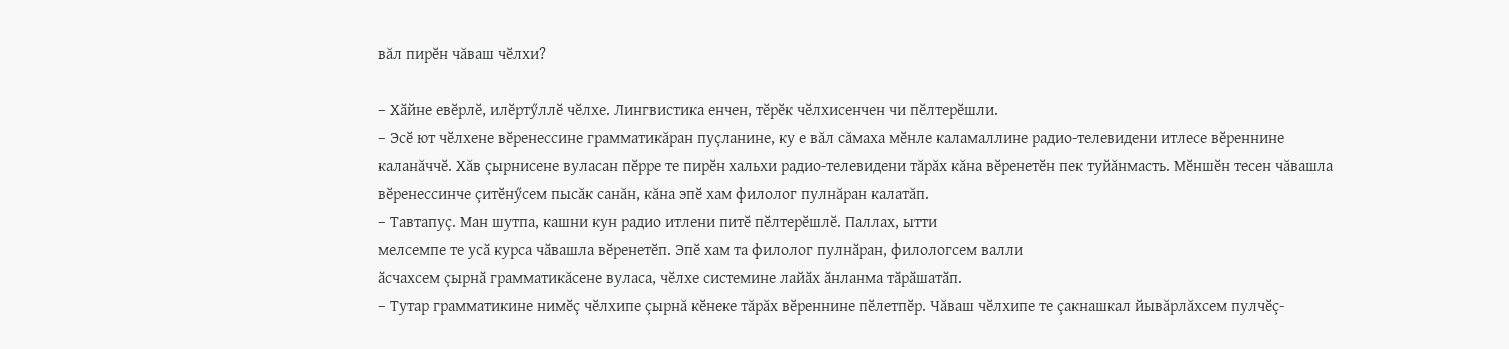вăл пирӗн чăваш чӗлхи?

– Хӑйне евӗрлӗ, илӗртӳллӗ чӗлхе. Лингвистика енчен, тӗрӗк чӗлхисенчен чи пӗлтерӗшли.
– Эсӗ ют чӗлхене вӗренессине грамматикăран пуçланине, ку е вăл сăмаха мӗнле каламаллине радио-телевидени итлесе вӗреннине каланăччӗ. Хăв çырнисене вуласан пӗрре те пирӗн хальхи радио-телевидени тăрăх кăна вӗренетӗн пек туйăнмасть. Мӗншӗн тесен чăвашла вӗренессинче çитӗнӳсем пысăк санăн, кăна эпӗ хам филолог пулнăран калатăп.
– Тавтапуç. Ман шутпа, кашни кун радио итлени питӗ пӗлтерӗшлӗ. Паллах, ытти
мелсемпе те усӑ курса чӑвашла вӗренетӗп. Эпӗ хам та филолог пулнӑран, филологсем валли
ӑсчахсем çырнӑ грамматикăсене вуласа, чӗлхе системине лайӑх ӑнланма тӑрӑшатӑп.
– Тутар грамматикине нимӗç чӗлхипе çырнă кӗнеке тăрăх вӗреннине пӗлетпӗр. Чăваш чӗлхипе те çакнашкал йывăрлăхсем пулчӗç-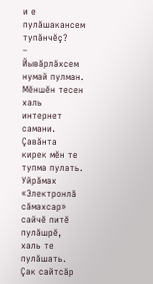и е пулăшакансем тупăнчӗç?
– Йывӑрлӑхсем нумай пулман. Мӗншӗн тесен халь интернет самани. Çавӑнта кирек мӗн те тупма пулать. Уйрӑмах «Электронлӑ сӑмахсар» сайчӗ питӗ пулӑшрӗ, халь те пулӑшать. Çак сайтсӑр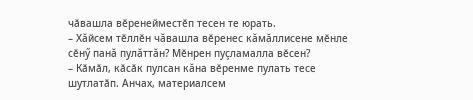чӑвашла вӗренейместӗп тесен те юрать.
– Хăйсем тӗллӗн чăвашла вӗренес кăмăллисене мӗнле сӗнӳ панă пулăттăн? Мӗнрен пуçламалла вӗсен?
– Кӑмӑл, кӑсӑк пулсан кăна вӗренме пулать тесе шутлатӑп. Анчах, материалсем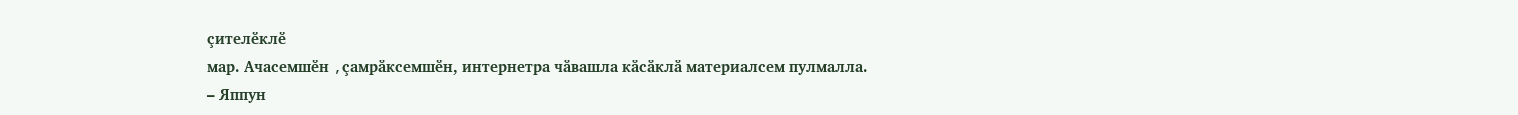çителӗклӗ
мар. Ачасемшӗн ,çамрӑксемшӗн, интернетра чӑвашла кӑсӑклӑ материалсем пулмалла.
– Яппун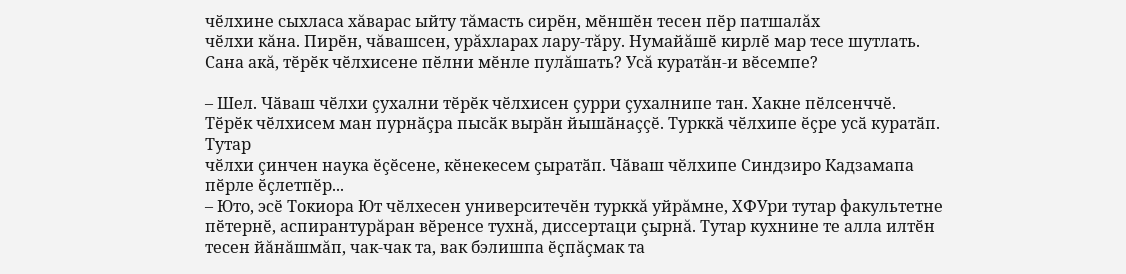чӗлхине сыхласа хăварас ыйту тăмасть сирӗн, мӗншӗн тесен пӗр патшалăх
чӗлхи кăна. Пирӗн, чăвашсен, урăхларах лару-тăру. Нумайăшӗ кирлӗ мар тесе шутлать. Сана акă, тӗрӗк чӗлхисене пӗлни мӗнле пулăшать? Усă куратăн-и вӗсемпе?

– Шел. Чӑваш чӗлхи çухални тӗрӗк чӗлхисен çурри çухалнипе тан. Хакне пӗлсенччӗ.
Тӗрӗк чӗлхисем ман пурнӑçра пысӑк вырӑн йышӑнаççӗ. Турккӑ чӗлхипе ӗçре усӑ куратӑп. Тутар
чӗлхи çинчен наука ӗçӗсене, кӗнекесем çыратӑп. Чӑваш чӗлхипе Синдзиро Кадзамапа
пӗрле ӗçлетпӗр...
– Юто, эсӗ Токиора Ют чӗлхесен университечӗн турккă уйрăмне, ХФУри тутар факультетне пӗтернӗ, аспирантурăран вӗренсе тухнă, диссертаци çырнă. Тутар кухнине те алла илтӗн тесен йăнăшмăп, чак-чак та, вак бэлишпа ӗçпăçмак та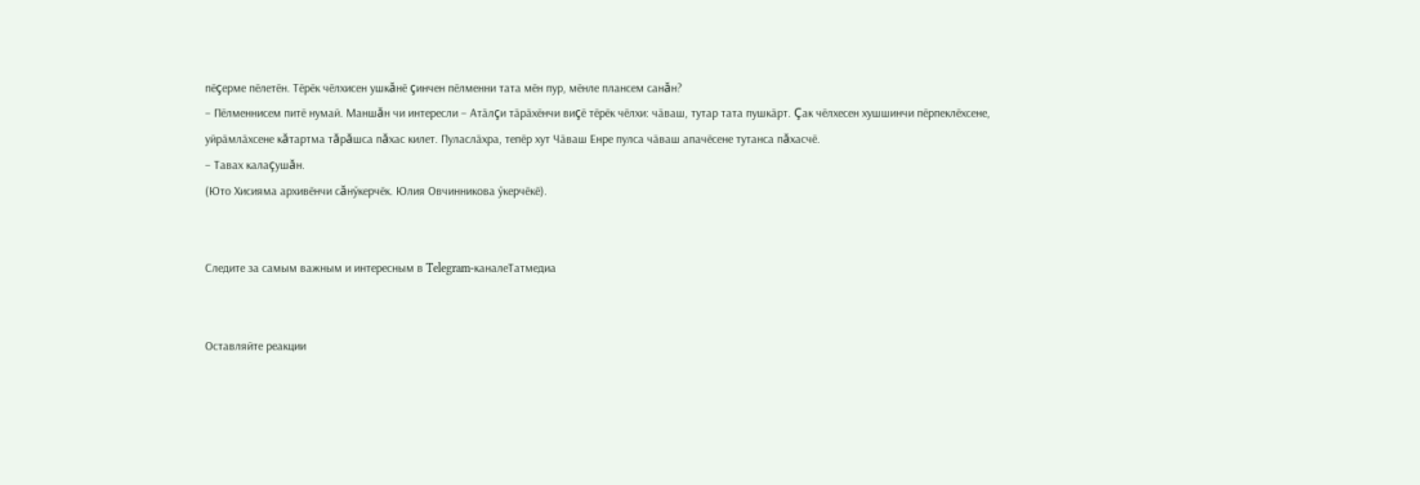пӗçерме пӗлетӗн. Тӗрӗк чӗлхисен ушкăнӗ çинчен пӗлменни тата мӗн пур, мӗнле плансем санăн?
– Пӗлменнисем питӗ нумай. Маншăн чи интересли – Атӑлçи тӑрӑхӗнчи виçӗ тӗрӗк чӗлхи: чӑваш, тутар тата пушкӑрт. Çак чӗлхесен хушшинчи пӗрпеклӗхсене, уйрӑмлӑхсене кăтартма тăрăшса пăхас килет. Пуласлӑхра, тепӗр хут Чӑваш Енре пулса чӑваш апачӗсене тутанса пăхасчӗ.
– Тавах калаçушăн.
(Юто Хисияма архивӗнчи сăнӳкерчӗк. Юлия Овчинникова ӳкерчӗкӗ).


Следите за самым важным и интересным в Telegram-каналеТатмедиа


Оставляйте реакции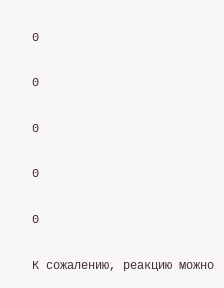0

0

0

0

0

К сожалению, реакцию можно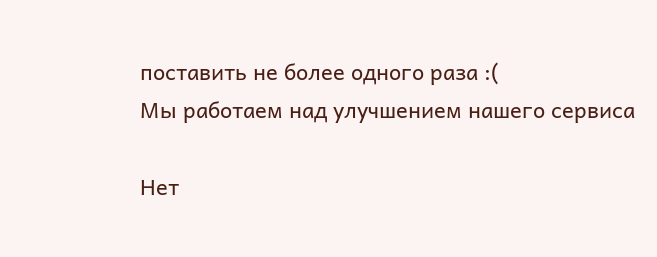поставить не более одного раза :(
Мы работаем над улучшением нашего сервиса

Нет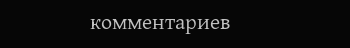комментариев